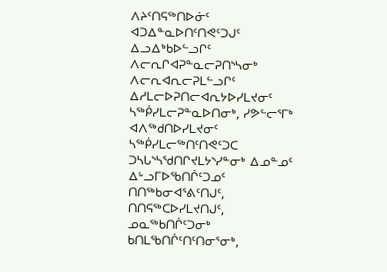ᐱᔨᑦᑎᕋᖅᑎᐅᓃᑦ
ᐊᑐᐃᓐᓇᐅᑎᑦᑎᕙᑦᑐᒍᑦ ᐃᓗᐃᒃᑲᐅᓪᓗᒋᑦ ᐱᓕᕆᒋᐊᕈᓐᓇᓕᕈᑎᔅᓴᓂᒃ ᐱᓕᕆᐊᕆᓕᕈᒪᓪᓗᒋᑦ ᐃᓱᒪᓕᐅᕈᑎᓕᐊᕆᔭᐅᓯᒪᔪᓂᑦ ᓴᖅᑮᓯᒪᓕᕈᓐᓇᐅᑎᓂᒃ, ᓯᕗᓪᓕᕐᒥᒃ ᐊᐱᖅᑯᑎᐅᓯᒪᔪᓂᑦ ᓴᖅᑮᓯᒪᓕᖅᑎᑦᑎᕙᑦᑐᑕ ᑐᓴᒐᔅᓴᖁᑎᒋᔪᒪᔭᔅᓯᓐᓂᒃ ᐃᓄᓐᓄᑦ ᐃᒡᓗᒥᐅᖃᑎᒌᑦᑐᓄᑦ ᑎᑎᖅᑲᓂᐊᕐᕕᑦᑎᒍᑦ, ᑎᑎᕋᖅᑕᐅᓯᒪᔪᑎᒍᑦ, ᓄᓇᖅᑲᑎᒌᑦᑐᓂᒃ ᑲᑎᒪᖃᑎᒌᑦᑎᑦᑎᓂᕐᓂᒃ,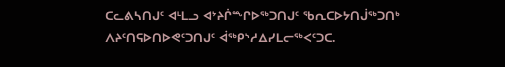ᑕᓚᕕᓴᑎᒍᑦ ᐊᒻᒪᓗ ᐊᔾᔨᒌᖖᒋᐅᖅᑐᑎᒍᑦ ᖃᕆᑕᐅᔭᑎᒎᖅᑐᑎᒃ ᐱᔨᑦᑎᕋᐅᑎᐅᕙᑦᑐᑎᒍᑦ ᐋᖅᑭᔅᓱᐃᓯᒪᓕᖅᐸᑦᑐᑕ.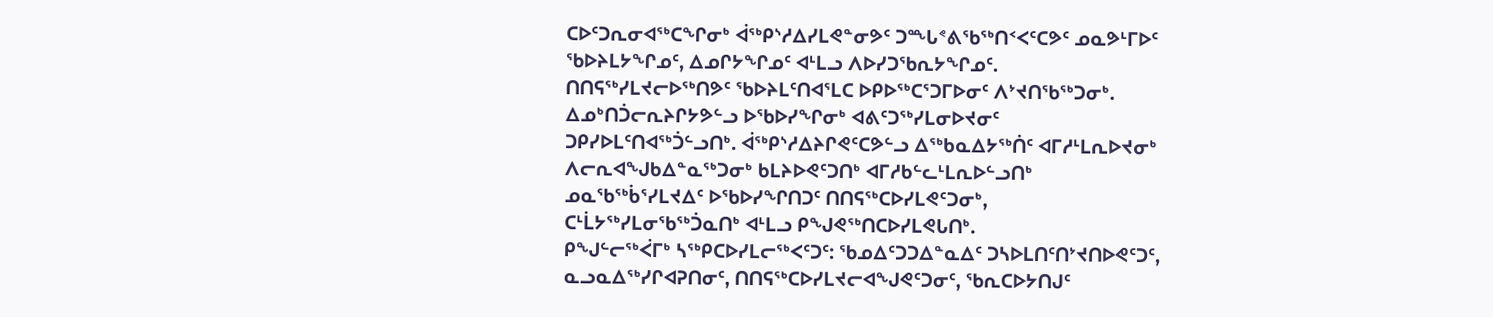ᑕᐅᑦᑐᕆᓂᐊᖅᑕᖏᓂᒃ ᐋᖅᑭᔅᓱᐃᓯᒪᕙᓐᓂᕗᑦ ᑐᖖᒐᕝᕕᖃᖅᑎᑉᐸᑦᑕᕗᑦ ᓄᓇᕗᒻᒥᐅᑦ ᖃᐅᔨᒪᔭᖏᓄᑦ, ᐃᓄᒋᔭᖏᓄᑦ ᐊᒻᒪᓗ ᐱᐅᓯᑐᖃᕆᔭᖏᓄᑦ. ᑎᑎᕋᖅᓯᒪᔪᓕᐅᖅᑎᕗᑦ ᖃᐅᔨᒪᑦᑎᐊᕐᒪᑕ ᐅᑭᐅᖅᑕᕐᑐᒥᐅᓂᑦ ᐱᔾᔪᑎᖃᖅᑐᓂᒃ. ᐃᓄᒃᑎᑑᓕᕆᔨᒋᔭᕗᓪᓗ ᐅᖃᐅᓯᖏᓂᒃ ᐊᕕᑦᑐᖅᓯᒪᓂᐅᔪᓂᑦ ᑐᑭᓯᐅᒪᑦᑎᐊᖅᑑᓪᓗᑎᒃ. ᐋᖅᑭᔅᓱᐃᔨᒋᕙᑦᑕᕗᓪᓗ ᐃᖅᑲᓇᐃᔭᖅᑏᑦ ᐊᒥᓱᒻᒪᕆᐅᔪᓂᒃ ᐱᓕᕆᐊᖑᑲᐃᓐᓇᖅᑐᓂᒃ ᑲᒪᔨᐅᕙᑦᑐᑎᒃ ᐊᒥᓱᑲᓪᓚᒻᒪᕆᐅᓪᓗᑎᒃ ᓄᓇᖃᖅᑳᕐᓯᒪᔪᐃᑦ ᐅᖃᐅᓯᖏᑎᑐᑦ ᑎᑎᕋᖅᑕᐅᓯᒪᕙᑦᑐᓂᒃ, ᑕᒻᒫᔭᖅᓯᒪᓂᖃᖅᑑᓇᑎᒃ ᐊᒻᒪᓗ ᑭᖑᕙᖅᑎᑕᐅᓯᒪᕙᒐᑎᒃ.
ᑭᖑᓪᓕᖅᐹᒥᒃ ᓴᖅᑭᑕᐅᓯᒪᓕᖅᐸᑦᑐᑦ: ᖃᓄᐃᑦᑐᑐᐃᓐᓇᐃᑦ ᑐᓴᐅᒪᑎᑦᑎᔾᔪᑎᐅᕙᑦᑐᑦ, ᓇᓗᓇᐃᖅᓯᒋᐊᕈᑎᓂᑦ, ᑎᑎᕋᖅᑕᐅᓯᒪᔪᓕᐊᖑᕙᑦᑐᓂᑦ, ᖃᕆᑕᐅᔭᑎᒍᑦ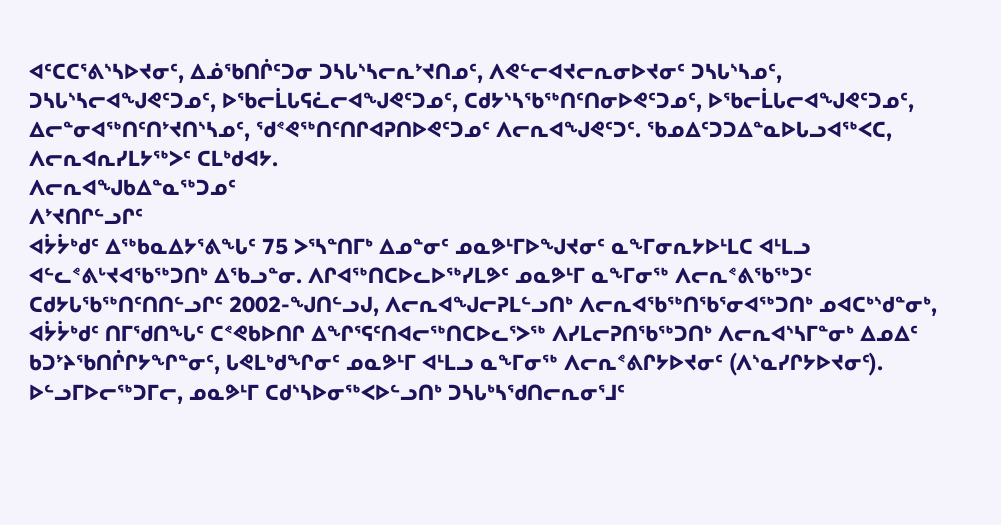ᐊᑦᑕᑕᕐᕕᔅᓴᐅᔪᓂᑦ, ᐃᓅᖃᑎᒌᑦᑐᓂ ᑐᓴᒐᔅᓴᓕᕆᔾᔪᑎᓄᑦ, ᐱᕙᓪᓕᐊᔪᓕᕆᓂᐅᔪᓂᑦ ᑐᓴᒐᔅᓴᓄᑦ, ᑐᓴᒐᔅᓴᓕᐊᖑᕙᑦᑐᓄᑦ, ᐅᖃᓕᒫᒐᕋᓛᓕᐊᖑᕙᑦᑐᓄᑦ, ᑕᑯᔭᔅᓴᖃᖅᑎᑦᑎᓂᐅᕙᑦᑐᓄᑦ, ᐅᖃᓕᒫᒐᓕᐊᖑᕙᑦᑐᓄᑦ, ᐃᓕᓐᓂᐊᖅᑎᑦᑎᔾᔪᑎᔅᓴᓄᑦ, ᖁᕝᕙᖅᑎᑦᑎᒋᐊᕈᑎᐅᕙᑦᑐᓄᑦ ᐱᓕᕆᐊᖑᕙᑦᑐᑦ. ᖃᓄᐃᑦᑐᑐᐃᓐᓇᐅᒐᓗᐊᖅᐸᑕ, ᐱᓕᕆᐊᕆᓯᒪᔭᖅᐳᑦ ᑕᒪᒃᑯᐊᔭ.
ᐱᓕᕆᐊᖑᑲᐃᓐᓇᖅᑐᓄᑦ
ᐱᔾᔪᑎᒋᓪᓗᒋᑦ
ᐊᔮᔮᒃᑯᑦ ᐃᖅᑲᓇᐃᔭᕐᕕᖓᑦ 75 ᐳᕐᓴᓐᑎᒥᒃ ᐃᓄᓐᓂᑦ ᓄᓇᕗᒻᒥᐅᖑᔪᓂᑦ ᓇᖕᒥᓂᕆᔭᐅᒻᒪᑕ ᐊᒻᒪᓗ ᐊᓪᓚᕝᕕᒡᔪᐊᖃᖅᑐᑎᒃ ᐃᖃᓗᓐᓂ. ᐱᒋᐊᖅᑎᑕᐅᓚᐅᖅᓯᒪᕗᑦ ᓄᓇᕗᒻᒥ ᓇᖕᒥᓂᖅ ᐱᓕᕆᕝᕕᖃᖅᑐᑦ ᑕᑯᔭᒐᖃᖅᑎᑦᑎᑎᓪᓗᒋᑦ 2002-ᖑᑎᓪᓗᒍ, ᐱᓕᕆᐊᖑᓕᕈᒪᓪᓗᑎᒃ ᐱᓕᕆᐊᖃᖅᑎᖃᕐᓂᐊᖅᑐᑎᒃ ᓄᐊᑕᒃᔅᑯᓐᓂᒃ, ᐊᔮᔮᒃᑯᑦ ᑎᒥᖁᑎᖓᑦ ᑕᕝᕙᑲᐅᑎᒋ ᐃᖏᕐᕋᑦᑎᐊᓕᖅᑎᑕᐅᓚᕐᐳᖅ ᐱᓯᒪᓕᕈᑎᖃᖅᑐᑎᒃ ᐱᓕᕆᐊᔅᓴᒥᓐᓂᒃ ᐃᓄᐃᑦ ᑲᑐᔾᔨᖃᑎᒌᒋᔭᖏᓐᓂᑦ, ᒐᕙᒪᒃᑯᖏᓂᑦ ᓄᓇᕗᒻᒥ ᐊᒻᒪᓗ ᓇᖕᒥᓂᖅ ᐱᓕᕆᕝᕕᒋᔭᐅᔪᓂᑦ (ᐱᔅᓇᓯᒋᔭᐅᔪᓂᑦ). ᐅᓪᓗᒥᐅᓕᖅᑐᒥᓕ, ᓄᓇᕗᒻᒥ ᑕᑯᔅᓴᐅᓂᖅᐸᐅᓪᓗᑎᒃ ᑐᓴᒐᒃᓴᖁᑎᓕᕆᓂᕐᒧᑦ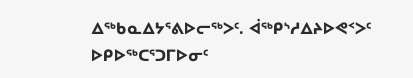ᐃᖅᑲᓇᐃᔭᕐᕕᐅᓕᖅᐳᑦ. ᐋᖅᑭᔅᓱᐃᔨᐅᕙᑉᐳᑦ ᐅᑭᐅᖅᑕᕐᑐᒥᐅᓂᑦ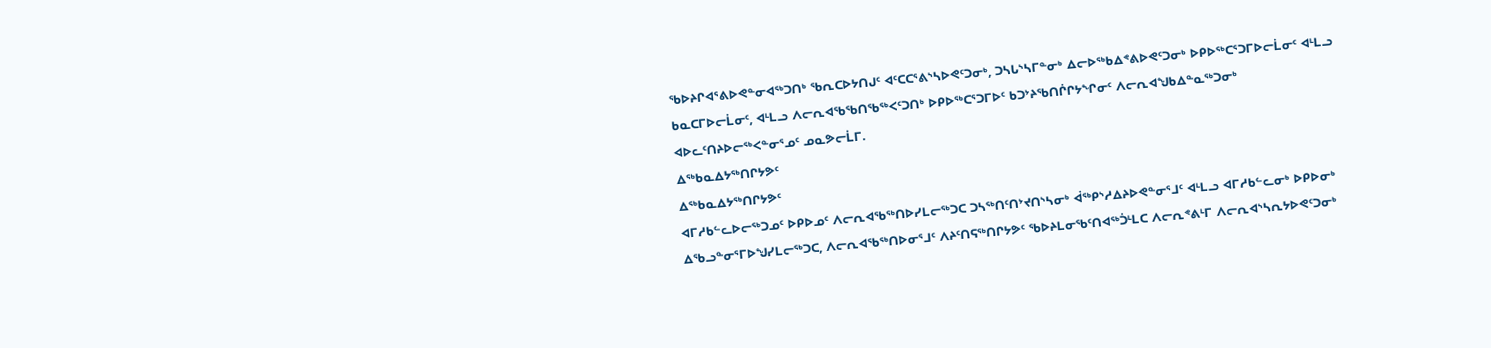ᖃᐅᔨᒋᐊᕐᕕᐅᕙᓐᓂᐊᖅᑐᑎᒃ ᖃᕆᑕᐅᔭᑎᒍᑦ ᐊᑦᑕᑕᕐᕕᔅᓴᐅᕙᑦᑐᓂᒃ, ᑐᓴᒐᔅᓴᒥᓐᓂᒃ ᐃᓕᐅᖅᑲᐃᕝᕕᐅᕙᑦᑐᓂᒃ ᐅᑭᐅᖅᑕᕐᑐᒥᐅᓕᒫᓂᑦ ᐊᒻᒪᓗ ᑲᓇᑕᒥᐅᓕᒫᓂᑦ, ᐊᒻᒪᓗ ᐱᓕᕆᐊᖃᖃᑎᖃᖅᐸᑦᑐᑎᒃ ᐅᑭᐅᖅᑕᕐᑐᒥᐅᑦ ᑲᑐᔾᔨᖃᑎᒌᒋᔭᖏᓂᑦ ᐱᓕᕆᐊᖑᑲᐃᓐᓇᖅᑐᓂᒃ ᐊᐅᓚᑦᑎᔨᐅᓕᖅᐸᓐᓂᕐᓄᑦ ᓄᓇᕗᓕᒫᒥ.
ᐃᖅᑲᓇᐃᔭᖅᑎᒋᔭᕗᑦ
ᐃᖅᑲᓇᐃᔭᖅᑎᒋᔭᕗᑦ
ᐊᒥᓱᑲᓪᓚᐅᓕᖅᑐᓄᑦ ᐅᑭᐅᓄᑦ ᐱᓕᕆᐊᖃᖅᑎᐅᓯᒪᓕᖅᑐᑕ ᑐᓴᖅᑎᑦᑎᔾᔪᑎᔅᓴᓂᒃ ᐋᖅᑭᔅᓱᐃᔨᐅᕙᓐᓂᕐᒧᑦ ᐊᒻᒪᓗ ᐊᒥᓱᑲᓪᓚᓂᒃ ᐅᑭᐅᓂᒃ ᐃᖃᓗᓐᓂᕐᒥᐅᖑᓯᒪᓕᖅᑐᑕ, ᐱᓕᕆᐊᖃᖅᑎᐅᓂᕐᒧᑦ ᐱᔨᑦᑎᕋᖅᑎᒋᔭᕗᑦ ᖃᐅᔨᒪᓂᖃᑦᑎᐊᖅᑑᒻᒪᑕ ᐱᓕᕆᕝᕕᒻᒥ ᐱᓕᕆᐊᔅᓴᕆᔭᐅᕙᑦᑐᓂᒃ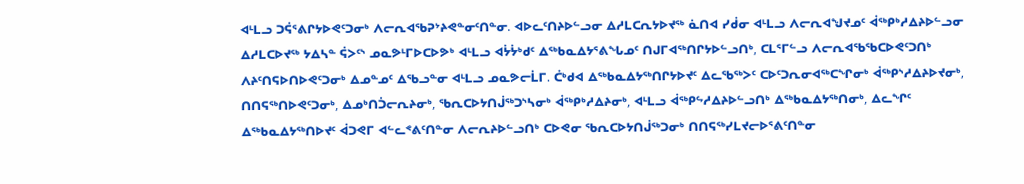ᐊᒻᒪᓗ ᑐᕌᕐᕕᒋᔭᐅᕙᑦᑐᓂᒃ ᐱᓕᕆᐊᖃᕈᔾᔨᕙᓐᓂᑦᑎᓐᓂ. ᐊᐅᓚᑦᑎᔨᐅᓪᓗᓂ ᐃᓱᒪᑕᕆᔭᐅᔪᖅ ᓈᑎᐊ ᓯᑰᓂ ᐊᒻᒪᓗ ᐱᓕᕆᐊᖑᔪᓄᑦ ᐋᖅᑭᒃᓱᐃᔨᐅᓪᓗᓂ ᐃᓱᒪᑕᐅᔪᖅ ᔭᐃᓴᓐ ᕌᐳᑦᔅ ᓄᓇᕗᒻᒥᐅᑕᐅᕗᒃ ᐊᒻᒪᓗ ᐊᔮᔮᒃᑯᑦ ᐃᖅᑲᓇᐃᔭᕐᕕᖓᓄᑦ ᑎᒍᒥᐊᖅᑎᒋᔭᐅᓪᓗᑎᒃ, ᑕᒪᕐᒥᓪᓗ ᐱᓕᕆᐊᖃᖃᑕᐅᕙᑦᑐᑎᒃ ᐱᔨᑦᑎᕋᐅᑎᐅᕙᑦᑐᓂᒃ ᐃᓄᓐᓄᑦ ᐃᖃᓗᓐᓂ ᐊᒻᒪᓗ ᓄᓇᕗᓕᒫᒥ. ᑖᒃᑯᐊ ᐃᖅᑲᓇᐃᔭᖅᑎᒋᔭᐅᔪᑦ ᐃᓚᖃᖅᐳᑦ ᑕᐅᑦᑐᕆᓂᐊᖅᑕᖏᓂᒃ ᐋᖅᑭᔅᓱᐃᔨᐅᔪᓂᒃ, ᑎᑎᕋᖅᑎᐅᕙᑦᑐᓂᒃ, ᐃᓄᒃᑎᑑᓕᕆᔨᓂᒃ, ᖃᕆᑕᐅᔭᑎᒎᖅᑐᔅᓴᓂᒃ ᐋᖅᑭᒃᓱᐃᔨᓂᒃ, ᐊᒻᒪᓗ ᐋᖅᑭᖦᓱᐃᔨᐅᓪᓗᑎᒃ ᐃᖅᑲᓇᐃᔭᖅᑎᓂᒃ, ᐃᓚᖏᑦ ᐃᖅᑲᓇᐃᔭᖅᑎᐅᔪᑦ ᐋᑐᕙᒥ ᐊᓪᓚᕝᕕᑦᑎᓐᓂ ᐱᓕᕆᔨᐅᓪᓗᑎᒃ ᑕᐅᕙᓂ ᖃᕆᑕᐅᔭᑎᒎᖅᑐᓂᒃ ᑎᑎᕋᖅᓯᒪᔪᓕᐅᕐᕕᑦᑎᓐᓂ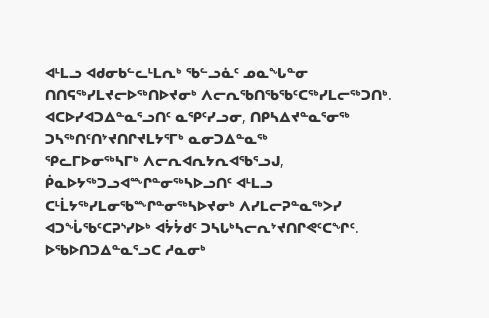ᐊᒻᒪᓗ ᐊᑯᓂᑲᓪᓚᒻᒪᕆᒃ ᖃᓪᓗᓈᑦ ᓄᓇᖓᓐᓂ ᑎᑎᕋᖅᓯᒪᔪᓕᐅᖅᑎᐅᔪᓂᒃ ᐱᓕᕆᖃᑎᖃᖃᑦᑕᖅᓯᒪᓕᖅᑐᑎᒃ.
ᐊᑕᐅᓯᐊᑐᐃᓐᓇᕐᓗᑎᑦ ᓇᕿᑦᓯᓗᓂ, ᑎᑭᓴᐃᔪᓐᓇᕐᓂᖅ ᑐᓴᖅᑎᑦᑎᔾᔪᑎᒋᔪᒪᔭᕐᒥᒃ ᓇᓂᑐᐃᓐᓇᖅ
ᕿᓚᒥᐅᓂᖅᓴᒥᒃ ᐱᓕᕆᐊᕆᔭᕆᐊᖃᕐᓗᒍ, ᑮᓇᐅᔭᖅᑐᓗᐊᖖᒋᓐᓂᖅᓴᐅᓗᑎᑦ ᐊᒻᒪᓗ ᑕᒻᒫᔭᖅᓯᒪᓂᖃᖖᒋᓐᓂᖅᓴᐅᔪᓂᒃ ᐱᓯᒪᓕᕈᓐᓇᖅᐳᓯ ᐊᑐᖔᖃᑦᑕᕈᔅᓯᐅᒃ ᐊᔮᔮᑯᑦ ᑐᓴᒐᒃᓴᓕᕆᔾᔪᑎᒋᕙᑦᑕᖏᑦ. ᐅᖃᐅᑎᑐᐃᓐᓇᕐᓗᑕ ᓱᓇᓂᒃ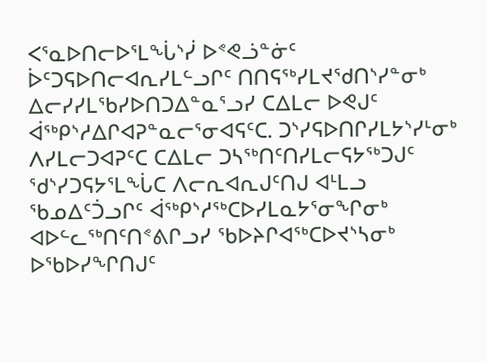ᐸᕐᓇᐅᑎᓕᐅᕐᒪᖔᔅᓰ ᐅᕝᕙᓘᓐᓃᑦ ᐆᑦᑐᕋᐅᑎᓕᐊᕆᓯᒪᓪᓗᒋᑦ ᑎᑎᕋᖅᓯᒪᔪᖁᑎᔅᓯᓐᓂᒃ ᐃᓕᓯᓯᒪᖃᓯᐅᑎᑐᐃᓐᓇᕐᓗᓯ ᑕᐃᒪᓕ ᐅᕙᒍᑦ ᐋᖅᑭᔅᓱᐃᒋᐊᕈᓐᓇᓕᕐᓂᐊᕋᑦᑕ. ᑐᔅᓯᕋᐅᑎᒋᓯᒪᔭᔅᓯᒻᓂᒃ ᐱᓯᒪᓕᑐᐊᕈᑦᑕ ᑕᐃᒪᓕ ᑐᓴᖅᑎᑦᑎᓯᒪᓕᕋᔭᖅᑐᒍᑦ ᖁᔅᓯᑐᕋᔭᕐᒪᖔᑕ ᐱᓕᕆᐊᕆᒍᑦᑎᒍ ᐊᒻᒪᓗ ᖃᓄᐃᑦᑑᓗᒋᑦ ᐋᖅᑭᔅᓱᖅᑕᐅᓯᒪᓇᔭᕐᓂᖏᓂᒃ ᐊᐅᓪᓚᖅᑎᑦᑎᕝᕕᒋᓗᓯ ᖃᐅᔨᒋᐊᖅᑕᐅᔪᔅᓴᓂᒃ ᐅᖃᐅᓯᖏᑎᒍᑦ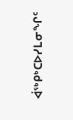ᐋᖅᑭᒃᑕᐅᓯᒪᓂᖏᑦ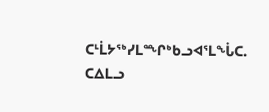ᑕᒻᒫᔭᖅᓯᒪᖖᒋᒃᑲᓗᐊᕐᒪᖔᑕ. ᑕᐃᒪᓗ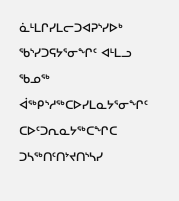ᓈᒻᒪᒋᓯᒪᓕᑐᐊᕈᔅᓯᐅᒃ ᖃᔅᓯᑐᕋᔭᕐᓂᖏᑦ ᐊᒻᒪᓗ ᖃᓄᖅ ᐋᖅᑭᔅᓱᖅᑕᐅᓯᒪᓇᔭᕐᓂᖏᑦ ᑕᐅᑦᑐᕆᓇᔭᖅᑕᖏᑕ ᑐᓴᖅᑎᑦᑎᔾᔪᑎᔅᓴᓯ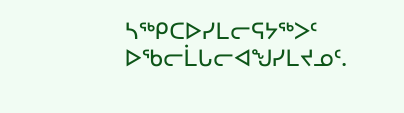ᓴᖅᑭᑕᐅᓯᒪᓕᕋᔭᖅᐳᑦ ᐅᖃᓕᒫᒐᓕᐊᖑᓯᒪᔪᓄᑦ.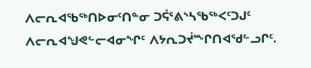ᐱᓕᕆᐊᖃᖅᑎᐅᓂᑦᑎᓐᓂ ᑐᕌᕐᕕᔅᓴᖃᖅᐸᑦᑐᒍᑦ ᐱᓕᕆᐊᖑᕙᓪᓕᐊᓂᖏᑦ ᐱᔭᕆᑐᔫᖖᒋᑎᐊᖁᓪᓗᒋᑦ.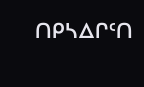ᑎᑭᓴᐃᒋᑦᑎ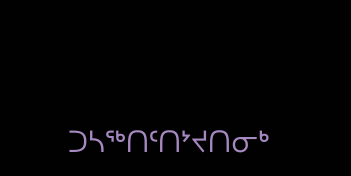ᑐᓴᖅᑎᑦᑎᔾᔪᑎᓂᒃ